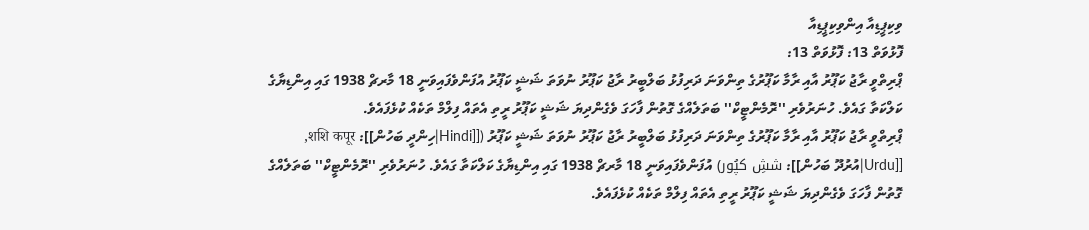ވިކިޕީޑިއާ އިންވިކިޕީޑިއާ
ފޮޅުވަތް 13: ފޮޅުވަތް 13:
ޕްރިތްވީ ރާޖު ކަޕޫރު އާއި ރާމާ ކަޕޫރުގެ ތިންވަނަ ދަރިފުޅު ބަލްބީރު ރާޖު ކަޕޫރު ނުވަތަ ޝަޝީ ކަޕޫރު އުފަންވެފައިވަނީ 18 މާރޗް 1938 ގައި އިންޑިޔާގެ ކަލްކަތާ ގައެވެ. ހުނަރުވެރި ''ރޮމެންޓީކް'' ބަތަލެއްގެ ގޮތުން ފާހަގަ ވެގެންދިޔަ ޝަޝީ ކަޕޫރު ރީތި އެތައް ފިލްމް ތަކެއް ކުޅެފައެވެ.
ޕްރިތްވީ ރާޖު ކަޕޫރު އާއި ރާމާ ކަޕޫރުގެ ތިންވަނަ ދަރިފުޅު ބަލްބީރު ރާޖު ކަޕޫރު ނުވަތަ ޝަޝީ ކަޕޫރު ([[Hindi|ހިންދީ ބަހުން]]: शशि कपूर, [[Urdu|އުރުދޫ ބަހުން]]: ششِ کپُور) އުފަންވެފައިވަނީ 18 މާރޗް 1938 ގައި އިންޑިޔާގެ ކަލްކަތާ ގައެވެ. ހުނަރުވެރި ''ރޮމެންޓީކް'' ބަތަލެއްގެ ގޮތުން ފާހަގަ ވެގެންދިޔަ ޝަޝީ ކަޕޫރު ރީތި އެތައް ފިލްމް ތަކެއް ކުޅެފައެވެ.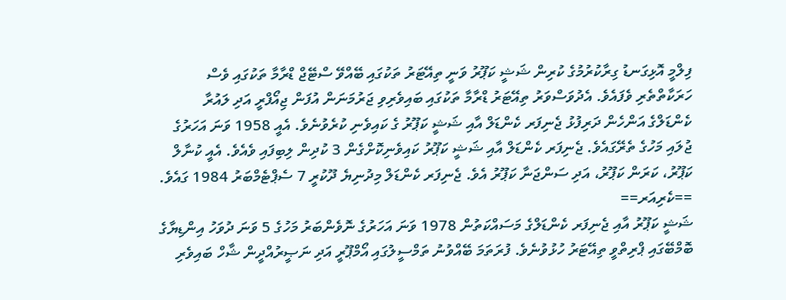ފިލްމީ އޮޅިގަނޑު ގިރާކުރުމުގެ ކުރިން ޝަޝީ ކަޕޫރު ވަނީ ތިއޭޓަރު ތަކުގައި ބޭއްވޭ ސްޓޭޖް ޑްރާމާ ތަކުގައި ވެސް ހަރަކާތްތެރި ވެފައެވެ. އެދުވަސްވަރު ތިއޭޓަރު ޑްރާމާ ތަކުގައި ބައިވެރިވި ޖަރުމަނަން އުފަން ޖިއޯފްރީ އަދި ލައުރާ ކެންޑަލްގެ އަންހެން ދަރިފުޅު ޖެނިފަރ ކެންޑަލް އާއި ޝަޝީ ކަޕޫރު ގެ ކައިވެނި ކުރެވުނެވެ. އެއީ 1958 ވަނަ އަހަރުގެ ޖުލައި މަހުގެ ތެރޭގައެވެ. ޖެނިފަރ ކެންޑަލް އާއި ޝަޝީ ކަޕޫރު ކައިވެނިކޮށްގެން 3 ކުދިން ލިބިފައި ވެއެވެ. އެއީ ކުނާލް ކަޕޫރު، ކަރަން ކަޕޫރު، އަދި ސަންޖަނާ ކަޕޫރު އެވެ. ޖެނިފަރ ކެންޑަލް މިދުނިޔެ ދޫކުރީ 7 ސެޕްޓެމްބަރު 1984 ގައެވެ.
==ކެރިއަރ==
ޝަޝީ ކަޕޫރު އާއި ޖެނިފަރ ކެންޑަލްގެ މަސައްކަތުން 1978 ވަނަ އަހަރުގެ ނޮވެންބަރު މަހުގެ 5 ވަނަ ދުވަހު އިންޑިޔާގެ ބޮމްބޭގައި ޕްރިތްވީ ތިއޭޓަރު ހުޅުވުނެވެ. ފުރަތަމަ ބޭއްވުނު ތަމްސީލުގައި އޯމްޕޫރީ އަދި ނަޞީރުއްދީން ޝާހް ބައިވެރި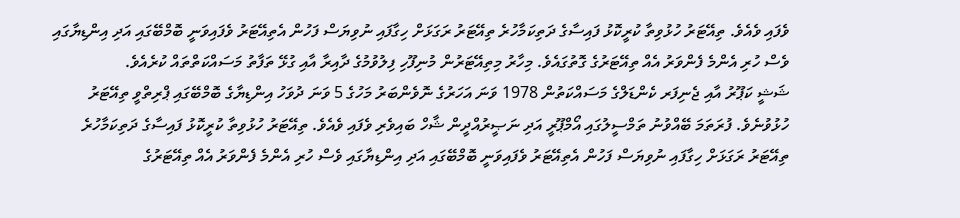ވެފައި ވެއެވެ. ތިއޭޓަރު ހުޅުވިތާ ކުރީކޮޅު ފައިސާގެ ދަތިކަމާހުރެ ތިއޭޓަރު ރަގަޅަށް ހިގާފައި ނުވިޔަސް ފަހުން އެތިއޭޓަރު ވެފައިވަނީ ބޮމްބޭގައި އަދި އިންޑިޔާގައި ވެސް ހުރި އެންމެ ފެންވަރު އެއް ތިއޭޓަރުގެ ގޮތުގައެވެ. މިހާރު މިތިއޭޓަރުން މުނިފޫހި ފިލުވުމުގެ ދާއިރާ އާއި ގުޅޭ ތަފާތު މަސައްކަތްތައް ކުރެއެވެ.
ޝަޝީ ކަޕޫރު އާއި ޖެނިފަރ ކެންޑަލްގެ މަސައްކަތުން 1978 ވަނަ އަހަރުގެ ނޮވެންބަރު މަހުގެ 5 ވަނަ ދުވަހު އިންޑިޔާގެ ބޮމްބޭގައި ޕްރިތްވީ ތިއޭޓަރު ހުޅުވުނެވެ. ފުރަތަމަ ބޭއްވުނު ތަމްސީލުގައި އޯމްޕޫރީ އަދި ނަޞީރުއްދީން ޝާހް ބައިވެރި ވެފައި ވެއެވެ. ތިއޭޓަރު ހުޅުވިތާ ކުރީކޮޅު ފައިސާގެ ދަތިކަމާހުރެ ތިއޭޓަރު ރަގަޅަށް ހިގާފައި ނުވިޔަސް ފަހުން އެތިއޭޓަރު ވެފައިވަނީ ބޮމްބޭގައި އަދި އިންޑިޔާގައި ވެސް ހުރި އެންމެ ފެންވަރު އެއް ތިއޭޓަރުގެ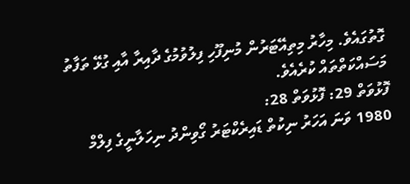ގޮތުގައެވެ. މިހާރު މިތިއޭޓަރުން މުނިފޫހި ފިލުވުމުގެ ދާއިރާ އާއި ގުޅޭ ތަފާތު މަސައްކަތްތައް ކުރެއެވެ.
ފޮޅުވަތް 29: ފޮޅުވަތް 28:
1980 ވަނަ އަހަރު ނިކުތް ޑައިރެކްޓަރު ގޯވިންދު ނިހަލާނީގެ ފިލްމް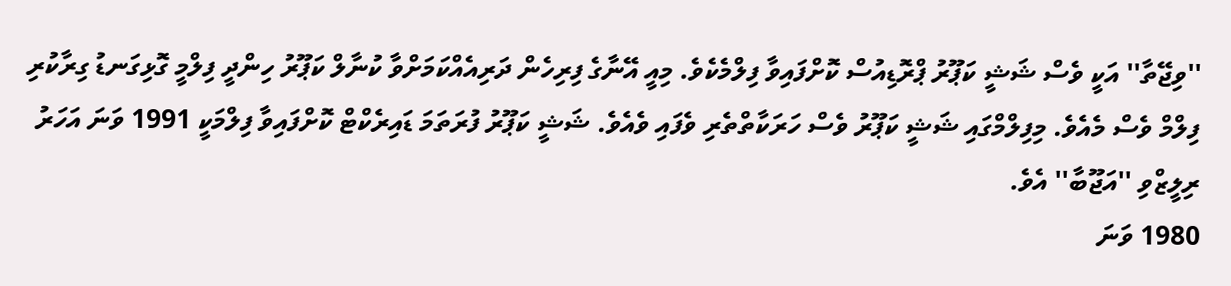''ވިޖޭތާ'' އަކީ ވެސް ޝަޝީ ކަޕޫރު ޕްރޮޑިއުސް ކޮށްފައިވާ ފިލްމެކެވެ. މިއީ އޭނާގެ ފިރިހެން ދަރިއެއްކަމަށްވާ ކުނާލް ކަޕޫރު ހިންދީ ފިލްމީ ގޮޅިގަނޑު ގިރާކުރި ފިލްމް ވެސް މެއެވެ. މިފިލްމްގައި ޝަޝީ ކަޕޫރު ވެސް ހަރަކާތްތެރި ވެފައި ވެއެވެ. ޝަޝީ ކަޕޫރު ފުރަތަމަ ޑައިރެކްޓް ކޮށްފައިވާ ފިލްމަކީ 1991 ވަނަ އަހަރު ރިލީޒްވި ''އަޖޫބާ'' އެވެ.
1980 ވަނަ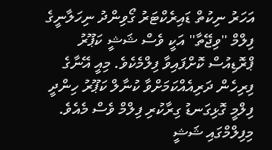އަހަރު ނިކުތް ޑައިރެކްޓަރު ގޯވިންދު ނިހަލާނީގެ ފިލްމް ''ވިޖޭތާ'' އަކީ ވެސް ޝަޝީ ކަޕޫރު ޕްރޮޑިއުސް ކޮށްފައިވާ ފިލްމެކެވެ. މިއީ އޭނާގެ ފިރިހެން ދަރިއެއްކަމަށްވާ ކުނާލް ކަޕޫރު ހިންދީ ފިލްމީ ގޮޅިގަނޑު ގިރާކުރި ފިލްމް ވެސް މެއެވެ. މިފިލްމްގައި ޝަޝީ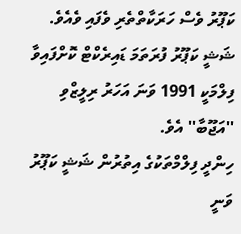ކަޕޫރު ވެސް ހަރަކާތްތެރި ވެފައި ވެއެވެ. ޝަޝީ ކަޕޫރު ފުރަތަމަ ޑައިރެކްޓް ކޮށްފައިވާ ފިލްމަކީ 1991 ވަނަ އަހަރު ރިލީޒްވި ''އަޖޫބާ'' އެވެ.
ހިންދީ ފިލްމްތަކުގެ އިތުރުން ޝަޝީ ކަޕޫރު ވަނީ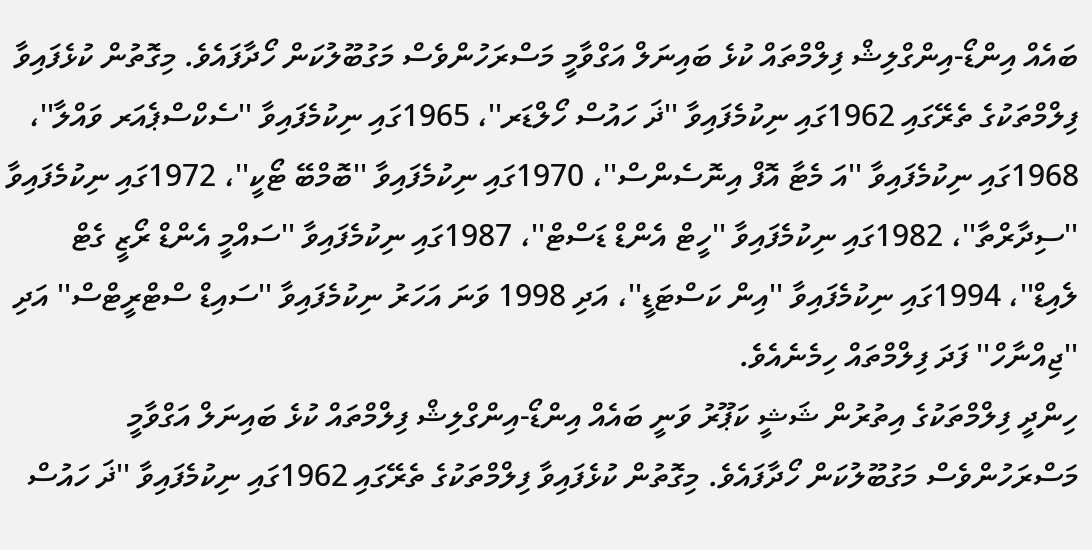ބައެއް އިންޑޯ-އިންގްލިޝް ފިލްމްތައް ކުޅެ ބައިނަލް އަގްވާމީ މަސްރަހުންވެސް މަގުބޫލުކަން ހޯދާފައެވެ. މިގޮތުން ކުޅެފައިވާ ފިލްމްތަކުގެ ތެރޭގައި 1962ގައި ނިކުމެފައިވާ ''ޛަ ހައުސް ހޯލްޑަރ''، 1965ގައި ނިކުމެފައިވާ ''ސެކްސްޕެއަރ ވައްލާ''، 1968ގައި ނިކުމެފައިވާ ''އަ މެޓާ އޮފް އިނޮސެންސް''، 1970ގައި ނިކުމެފައިވާ ''ބޮމްބޭ ޓޯކީ''، 1972ގައި ނިކުމެފައިވާ ''ސިދާރްތާ''، 1982ގައި ނިކުމެފައިވާ ''ހީޓް އެންޑް ޑަސްޓް''، 1987ގައި ނިކުމެފައިވާ ''ސައްމީ އެންޑް ރޯޒީ ގެޓް ލެއިޑް''، 1994ގައި ނިކުމެފައިވާ ''އިން ކަސްޓަޑީ''، އަދި 1998 ވަނަ އަހަރު ނިކުމެފައިވާ ''ސައިޑް ސްޓްރީޓްސް'' އަދި ''ޖިއްނާހް'' ފަދަ ފިލްމްތައް ހިމެނެއެވެ.
ހިންދީ ފިލްމްތަކުގެ އިތުރުން ޝަޝީ ކަޕޫރު ވަނީ ބައެއް އިންޑޯ-އިންގްލިޝް ފިލްމްތައް ކުޅެ ބައިނަލް އަގްވާމީ މަސްރަހުންވެސް މަގުބޫލުކަން ހޯދާފައެވެ. މިގޮތުން ކުޅެފައިވާ ފިލްމްތަކުގެ ތެރޭގައި 1962ގައި ނިކުމެފައިވާ ''ޛަ ހައުސް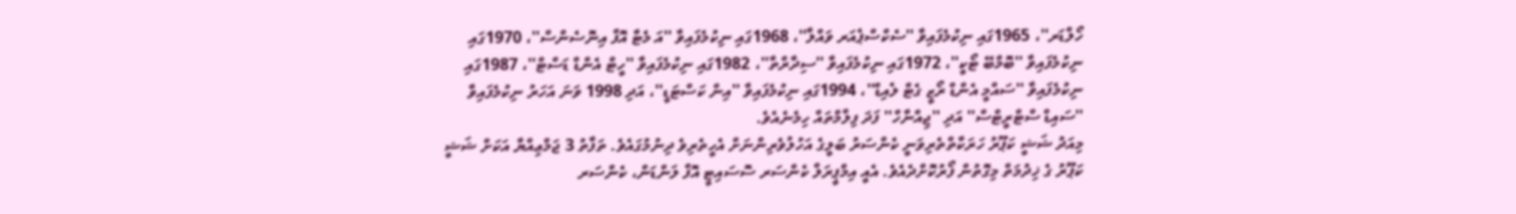ހޯލްޑަރ''، 1965ގައި ނިކުމެފައިވާ ''ސެކްސްޕެއަރ ވައްލާ''، 1968ގައި ނިކުމެފައިވާ ''އަ މެޓާ އޮފް އިނޮސެންސް''، 1970ގައި ނިކުމެފައިވާ ''ބޮމްބޭ ޓޯކީ''، 1972ގައި ނިކުމެފައިވާ ''ސިދާރްތާ''، 1982ގައި ނިކުމެފައިވާ ''ހީޓް އެންޑް ޑަސްޓް''، 1987ގައި ނިކުމެފައިވާ ''ސައްމީ އެންޑް ރޯޒީ ގެޓް ލެއިޑް''، 1994ގައި ނިކުމެފައިވާ ''އިން ކަސްޓަޑީ''، އަދި 1998 ވަނަ އަހަރު ނިކުމެފައިވާ ''ސައިޑް ސްޓްރީޓްސް'' އަދި ''ޖިއްނާހް'' ފަދަ ފިލްމްތައް ހިމެނެއެވެ.
މިއަދު ޝަޝީ ކަޕޫރު ހަރަކާތްތެރިވަނީ ކެންސަރު ބަލީގެ އަހުލުވެރިންނަށް އެހީތެރިވެ ދިނުމުގައެވެ. ތަފާތު 3 ޖަމްޢިއްޔާ އަކަށް ޝަޝީ ކަޕޫރު ގެ ޚިދުމަތް މިގޮތުން ފޯރުކޮށްދެއެވެ. އެއީ އިމްޕީރަލް ކެންސަރ ސޮސައިޓީ އޮފް ލަންޑަން، ކެންސަރ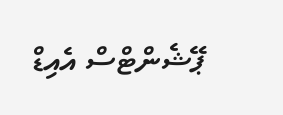ޕޭޝެންޓްސް އެއިޑް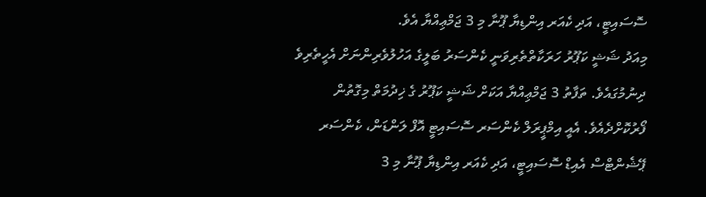ސޮސައިޓީ، އަދި ކެއަރ އިންޑިޔާ ޕޫނާ މި 3 ޖަމްޢިއްޔާ އެވެ.
މިއަދު ޝަޝީ ކަޕޫރު ހަރަކާތްތެރިވަނީ ކެންސަރު ބަލީގެ އަހުލުވެރިންނަށް އެހީތެރިވެ ދިނުމުގައެވެ. ތަފާތު 3 ޖަމްޢިއްޔާ އަކަށް ޝަޝީ ކަޕޫރު ގެ ޚިދުމަތް މިގޮތުން ފޯރުކޮށްދެއެވެ. އެއީ އިމްޕީރަލް ކެންސަރ ސޮސައިޓީ އޮފް ލަންޑަން، ކެންސަރ ޕޭޝެންޓްސް އެއިޑް ސޮސައިޓީ، އަދި ކެއަރ އިންޑިޔާ ޕޫނާ މި 3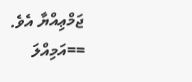ޖަމްޢިއްޔާ އެވެ.
==އަމިއްލަ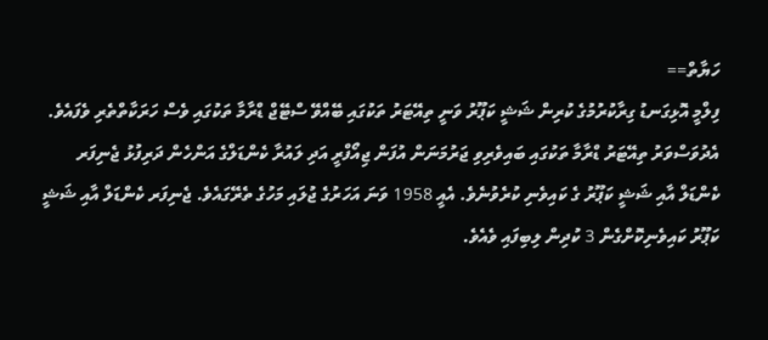ހަޔާތް==
ފިލްމީ އޮޅިގަނޑު ގިރާކުރުމުގެ ކުރިން ޝަޝީ ކަޕޫރު ވަނީ ތިއޭޓަރު ތަކުގައި ބޭއްވޭ ސްޓޭޖް ޑްރާމާ ތަކުގައި ވެސް ހަރަކާތްތެރި ވެފައެވެ. އެދުވަސްވަރު ތިއޭޓަރު ޑްރާމާ ތަކުގައި ބައިވެރިވި ޖަރުމަނަން އުފަން ޖިއޯފްރީ އަދި ލައުރާ ކެންޑަލްގެ އަންހެން ދަރިފުޅު ޖެނިފަރ ކެންޑަލް އާއި ޝަޝީ ކަޕޫރު ގެ ކައިވެނި ކުރެވުނެވެ. އެއީ 1958 ވަނަ އަހަރުގެ ޖުލައި މަހުގެ ތެރޭގައެވެ. ޖެނިފަރ ކެންޑަލް އާއި ޝަޝީ ކަޕޫރު ކައިވެނިކޮށްގެން 3 ކުދިން ލިބިފައި ވެއެވެ.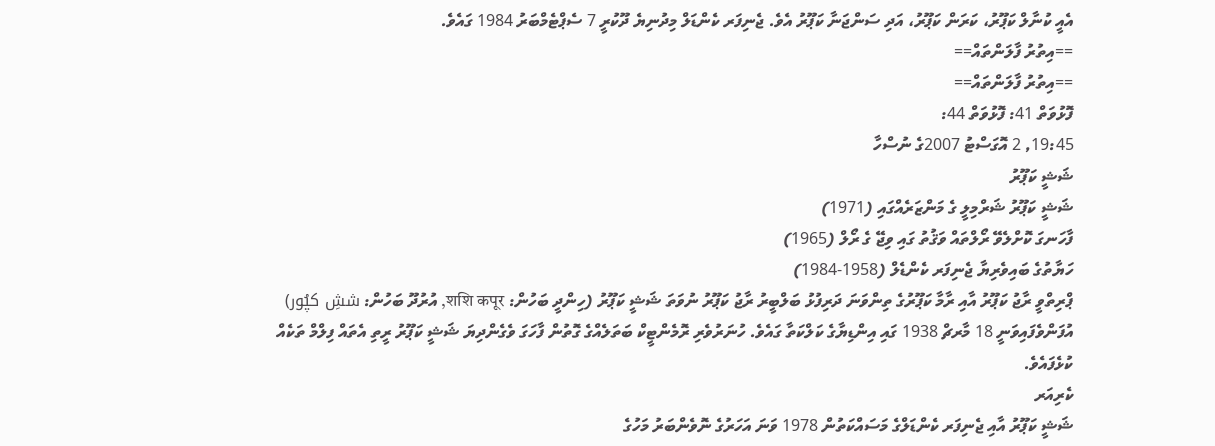އެއީ ކުނާލް ކަޕޫރު، ކަރަން ކަޕޫރު، އަދި ސަންޖަނާ ކަޕޫރު އެވެ. ޖެނިފަރ ކެންޑަލް މިދުނިޔެ ދޫކުރީ 7 ސެޕްޓެމްބަރު 1984 ގައެވެ.
==އިތުރު ފާލަންތައް==
==އިތުރު ފާލަންތައް==
ފޮޅުވަތް 41: ފޮޅުވަތް 44:
19:45, 2 އޮގަސްޓު 2007ގެ ނުސްހާ
ޝަޝީ ކަޕޫރު
ޝަޝީ ކަޕޫރު ޝަރްމިލީ ގެ މަންޒަރެއްގައި (1971)
ފާހަނގަ ކޮށްލެވޭ ރޯލްތައް ވަޤުތު ގައި ވިޖޭ ގެ ރޯލް (1965)
ހަޔާތުގެ ބައިވެރިޔާ ޖެނިފަރ ކެންޑެލް (1958-1984)
ޕްރިތްވީ ރާޖު ކަޕޫރު އާއި ރާމާ ކަޕޫރުގެ ތިންވަނަ ދަރިފުޅު ބަލްބީރު ރާޖު ކަޕޫރު ނުވަތަ ޝަޝީ ކަޕޫރު (ހިންދީ ބަހުން: शशि कपूर, އުރުދޫ ބަހުން: ششِ کپُور) އުފަންވެފައިވަނީ 18 މާރޗް 1938 ގައި އިންޑިޔާގެ ކަލްކަތާ ގައެވެ. ހުނަރުވެރި ރޮމެންޓީކް ބަތަލެއްގެ ގޮތުން ފާހަގަ ވެގެންދިޔަ ޝަޝީ ކަޕޫރު ރީތި އެތައް ފިލްމް ތަކެއް ކުޅެފައެވެ.
ކެރިއަރ
ޝަޝީ ކަޕޫރު އާއި ޖެނިފަރ ކެންޑަލްގެ މަސައްކަތުން 1978 ވަނަ އަހަރުގެ ނޮވެންބަރު މަހުގެ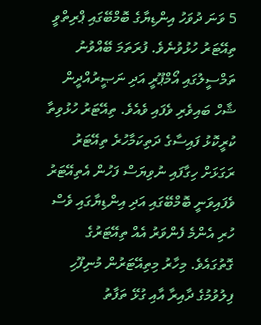5 ވަނަ ދުވަހު އިންޑިޔާގެ ބޮމްބޭގައި ޕްރިތްވީ ތިއޭޓަރު ހުޅުވުނެވެ. ފުރަތަމަ ބޭއްވުނު ތަމްސީލުގައި އޯމްޕޫރީ އަދި ނަޞީރުއްދީން ޝާހް ބައިވެރި ވެފައި ވެއެވެ. ތިއޭޓަރު ހުޅުވިތާ ކުރީކޮޅު ފައިސާގެ ދަތިކަމާހުރެ ތިއޭޓަރު ރަގަޅަށް ހިގާފައި ނުވިޔަސް ފަހުން އެތިއޭޓަރު ވެފައިވަނީ ބޮމްބޭގައި އަދި އިންޑިޔާގައި ވެސް ހުރި އެންމެ ފެންވަރު އެއް ތިއޭޓަރުގެ ގޮތުގައެވެ. މިހާރު މިތިއޭޓަރުން މުނިފޫހި ފިލުވުމުގެ ދާއިރާ އާއި ގުޅޭ ތަފާތު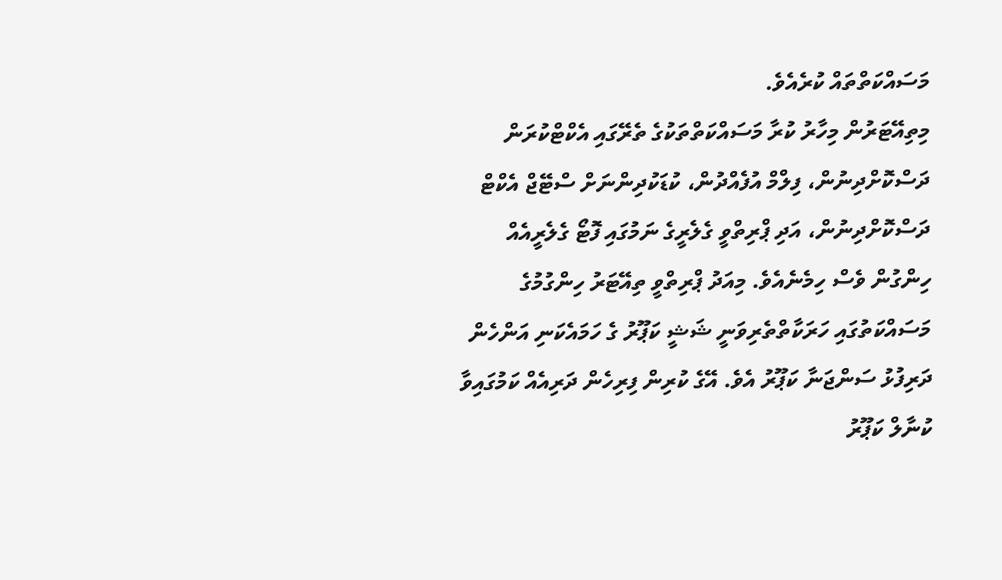މަސައްކަތްތައް ކުރެއެވެ.
މިތިއޭޓަރުން މިހާރު ކުރާ މަސައްކަތްތަކުގެ ތެރޭގައި އެކްޓްކުރަން ދަސްކޮށްދިނުން، ފިލްމް އުފެއްދުން، ކުޑަކުދިންނަށް ސްޓޭޖް އެކްޓް ދަސްކޮށްދިނުން، އަދި ޕްރިތްވީ ގެލެރީގެ ނަމުގައި ފޮޓޯ ގެލެރީއެއް ހިންގުން ވެސް ހިމެނެއެވެ. މިއަދު ޕްރިތްވީ ތިއޭޓަރު ހިންގުމުގެ މަސައްކަތުގައި ހަރަކާތްތެރިވަނީ ޝަޝީ ކަޕޫރު ގެ ހަމައެކަނި އަންހެން ދަރިފުޅު ސަންޖަނާ ކަޕޫރު އެވެ. އޭގެ ކުރިން ފިރިހެން ދަރިއެއް ކަމުގައިވާ ކުނާލް ކަޕޫރު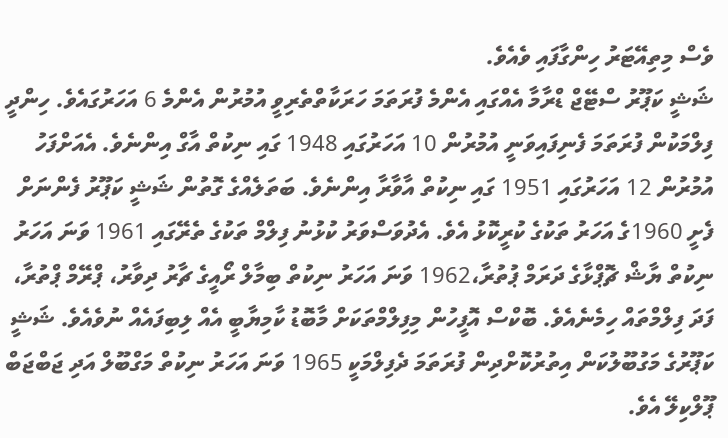ވެސް މިތިއޭޓަރު ހިންގާފައި ވެއެވެ.
ޝަޝީ ކަޕޫރު ސްޓޭޖް ޑްރާމާ އެއްގައި އެންމެ ފުރަތަމަ ހަރަކާތްތެރިވީ އުމުރުން އެންމެ 6 އަހަރުގައެވެ. ހިންދީ ފިލްމަކުން ފުރަތަމަ ފެނިފައިވަނީ އުމުރުން 10 އަހަރުގައި 1948 ގައި ނިކުތް އާގް އިންނެވެ. އެއަށްފަހު އުމުރުން 12 އަހަރުގައި 1951 ގައި ނިކުތް އާވާރާ އިންނެވެ. ބަތަލެއްގެ ގޮތުން ޝަޝީ ކަޕޫރު ފެންނަށް ފެށީ 1960ގެ އަހަރު ތަކުގެ ކުރީކޮޅު އެވެ. އެދުވަސްވަރު ކުޅުނު ފިލްމް ތަކުގެ ތެރޭގައި 1961 ވަނަ އަހަރު ނިކުތް ޔާޝް ޗޮޕްޅާގެ ދަރަމް ޕުތުރާ،1962 ވަނަ އަހަރު ނިކުތް ބިމާލް ރޯއީގެ ޗާރު ދިވާރު، ޕްރޭމް ޕްތުރާ، ފަދަ ފިލްމްތައް ހިމެނެއެވެ. ބޮކްސް އޮފީހުން މިފިލްމްތަކަށް މާބޮޑު ކާމިޔާބީ އެއް ލިބިފައެއް ނުވެއެވެ. ޝަޝީ ކަޕޫރުގެ މަގުބޫލުކަން އިތުރުކޮށްދިން ފުރަތަމަ ދެފިލްމަކީ 1965 ވަނަ އަހަރު ނިކުތް މަގްބޫލް އަދި ޖަބްޖަބް ޕޫލްކިލޭ އެވެ.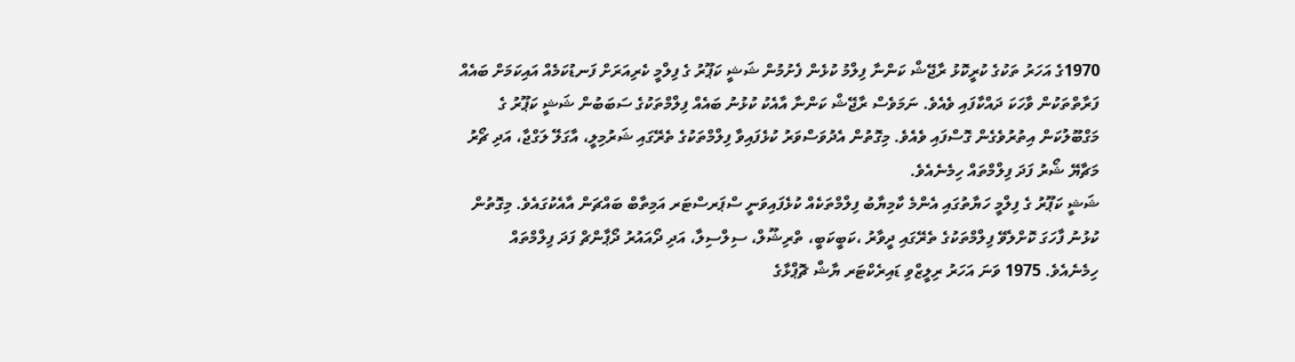1970ގެ އަހަރު ތަކުގެ ކުރީކޮޅު ރާޖޭޝް ކަންނާ ފިލްމު ކުޅެން ފެށުމުން ޝަޝީ ކަޕޫރު ގެ ފިލްމީ ކެރިއަރަށް ފަނޑުކަމެއް އައިކަމަށް ބައެއް ފަރާތްތަކުން ވާހަކަ ދައްކާފައި ވެއެވެ. ނަމަވެސް ރާޖޭޝް ކަންނާ އާއެކު ކުޅުނު ބައެއް ފިލްމްތަކުގެ ސަބަބުން ޝަޝީ ކަޕޫރު ގެ މަގްބޫލުކަން އިތުރުވެގެން ގޮސްފައި ވެއެވެ. މިގޮތުން އެދުވަސްވަރު ކުޅެފައިވާ ފިލްމްތަކުގެ ތެރޭގައި ޝަރުމިލީ، އާގަލޭ ލަގްޖާ، އަދި ޗޯރު މަޗާޔޭ ޝޯރު ފަދަ ފިލްމްތައް ހިމެނެއެވެ.
ޝަޝީ ކަޕޫރު ގެ ފިލްމީ ހަޔާތުގައި އެންމެ ކާމިޔާބު ފިލްމްތަކެއް ކުޅެފައިވަނީ ސްޕަރސްޓަރ އަމިތާބް ބައްޗަން އާއެކުގައެވެ. މިގޮތުން ކުޅުނު ފާހަގަ ކޮށްލެވޭ ފިލްމްތަކުގެ ތެރޭގައި ދީވާރު ،ކަބީކަބީ، ތްރިޝޫލް، ސިލްސިލާ، އަދި ދޯއައުރު ދޯޕާންޗް ފަދަ ފިލްމްތައް ހިމެނެއެވެ. 1975 ވަނަ އަހަރު ރިލީޒްވި ޑައިރެކްޓަރ ޔާޝް ޗޮޕްޅާގެ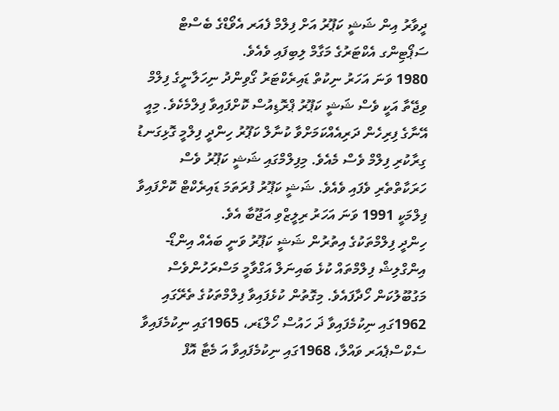ދީވާރު އިން ޝަޝީ ކަޕޫރު އަށް ފިލްމް ފެއަރ އެވޯޑްގެ ބެސްޓް ސަޕޯޓިންގ އެކްޓަރުގެ މަގާމް ލިބިފައި ވެއެވެ.
1980 ވަނަ އަހަރު ނިކުތް ޑައިރެކްޓަރު ގޯވިންދު ނިހަލާނީގެ ފިލްމް ވިޖޭތާ އަކީ ވެސް ޝަޝީ ކަޕޫރު ޕްރޮޑިއުސް ކޮށްފައިވާ ފިލްމެކެވެ. މިއީ އޭނާގެ ފިރިހެން ދަރިއެއްކަމަށްވާ ކުނާލް ކަޕޫރު ހިންދީ ފިލްމީ ގޮޅިގަނޑު ގިރާކުރި ފިލްމް ވެސް މެއެވެ. މިފިލްމްގައި ޝަޝީ ކަޕޫރު ވެސް ހަރަކާތްތެރި ވެފައި ވެއެވެ. ޝަޝީ ކަޕޫރު ފުރަތަމަ ޑައިރެކްޓް ކޮށްފައިވާ ފިލްމަކީ 1991 ވަނަ އަހަރު ރިލީޒްވި އަޖޫބާ އެވެ.
ހިންދީ ފިލްމްތަކުގެ އިތުރުން ޝަޝީ ކަޕޫރު ވަނީ ބައެއް އިންޑޯ-އިންގްލިޝް ފިލްމްތައް ކުޅެ ބައިނަލް އަގްވާމީ މަސްރަހުންވެސް މަގުބޫލުކަން ހޯދާފައެވެ. މިގޮތުން ކުޅެފައިވާ ފިލްމްތަކުގެ ތެރޭގައި 1962ގައި ނިކުމެފައިވާ ޛަ ހައުސް ހޯލްޑަރ، 1965ގައި ނިކުމެފައިވާ ސެކްސްޕެއަރ ވައްލާ، 1968ގައި ނިކުމެފައިވާ އަ މެޓާ އޮފް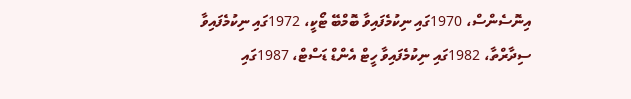އިނޮސެންސް، 1970ގައި ނިކުމެފައިވާ ބޮމްބޭ ޓޯކީ، 1972ގައި ނިކުމެފައިވާ ސިދާރްތާ، 1982ގައި ނިކުމެފައިވާ ހީޓް އެންޑް ޑަސްޓް، 1987ގައި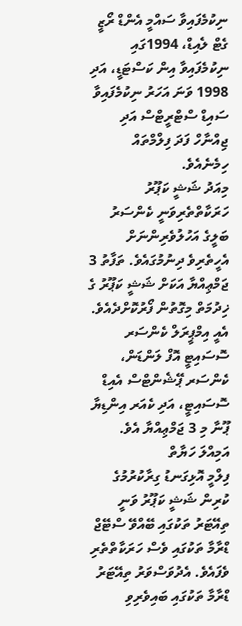ނިކުމެފައިވާ ސައްމީ އެންޑް ރޯޒީ ގެޓް ލެއިޑް، 1994ގައި ނިކުމެފައިވާ އިން ކަސްޓަޑީ، އަދި 1998 ވަނަ އަހަރު ނިކުމެފައިވާ ސައިޑް ސްޓްރީޓްސް އަދި ޖިއްނާހް ފަދަ ފިލްމްތައް ހިމެނެއެވެ.
މިއަދު ޝަޝީ ކަޕޫރު ހަރަކާތްތެރިވަނީ ކެންސަރު ބަލީގެ އަހުލުވެރިންނަށް އެހީތެރިވެ ދިނުމުގައެވެ. ތަފާތު 3 ޖަމްޢިއްޔާ އަކަށް ޝަޝީ ކަޕޫރު ގެ ޚިދުމަތް މިގޮތުން ފޯރުކޮށްދެއެވެ. އެއީ އިމްޕީރަލް ކެންސަރ ސޮސައިޓީ އޮފް ލަންޑަން، ކެންސަރ ޕޭޝެންޓްސް އެއިޑް ސޮސައިޓީ، އަދި ކެއަރ އިންޑިޔާ ޕޫނާ މި 3 ޖަމްޢިއްޔާ އެވެ.
އަމިއްލަ ހަޔާތް
ފިލްމީ އޮޅިގަނޑު ގިރާކުރުމުގެ ކުރިން ޝަޝީ ކަޕޫރު ވަނީ ތިއޭޓަރު ތަކުގައި ބޭއްވޭ ސްޓޭޖް ޑްރާމާ ތަކުގައި ވެސް ހަރަކާތްތެރި ވެފައެވެ. އެދުވަސްވަރު ތިއޭޓަރު ޑްރާމާ ތަކުގައި ބައިވެރިވި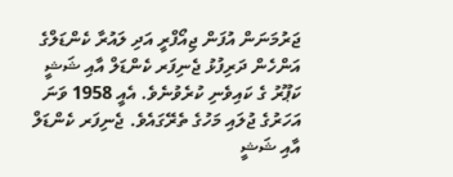ޖަރުމަނަން އުފަން ޖިއޯފްރީ އަދި ލައުރާ ކެންޑަލްގެ އަންހެން ދަރިފުޅު ޖެނިފަރ ކެންޑަލް އާއި ޝަޝީ ކަޕޫރު ގެ ކައިވެނި ކުރެވުނެވެ. އެއީ 1958 ވަނަ އަހަރުގެ ޖުލައި މަހުގެ ތެރޭގައެވެ. ޖެނިފަރ ކެންޑަލް އާއި ޝަޝީ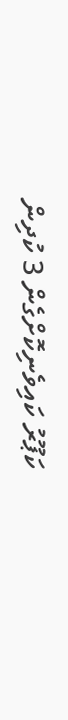ކަޕޫރު ކައިވެނިކޮށްގެން 3 ކުދިން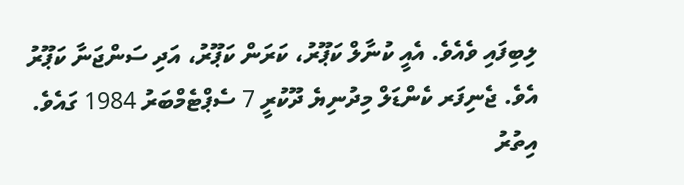ލިބިފައި ވެއެވެ. އެއީ ކުނާލް ކަޕޫރު، ކަރަން ކަޕޫރު، އަދި ސަންޖަނާ ކަޕޫރު އެވެ. ޖެނިފަރ ކެންޑަލް މިދުނިޔެ ދޫކުރީ 7 ސެޕްޓެމްބަރު 1984 ގައެވެ.
އިތުރު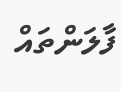ފާލަންތައް